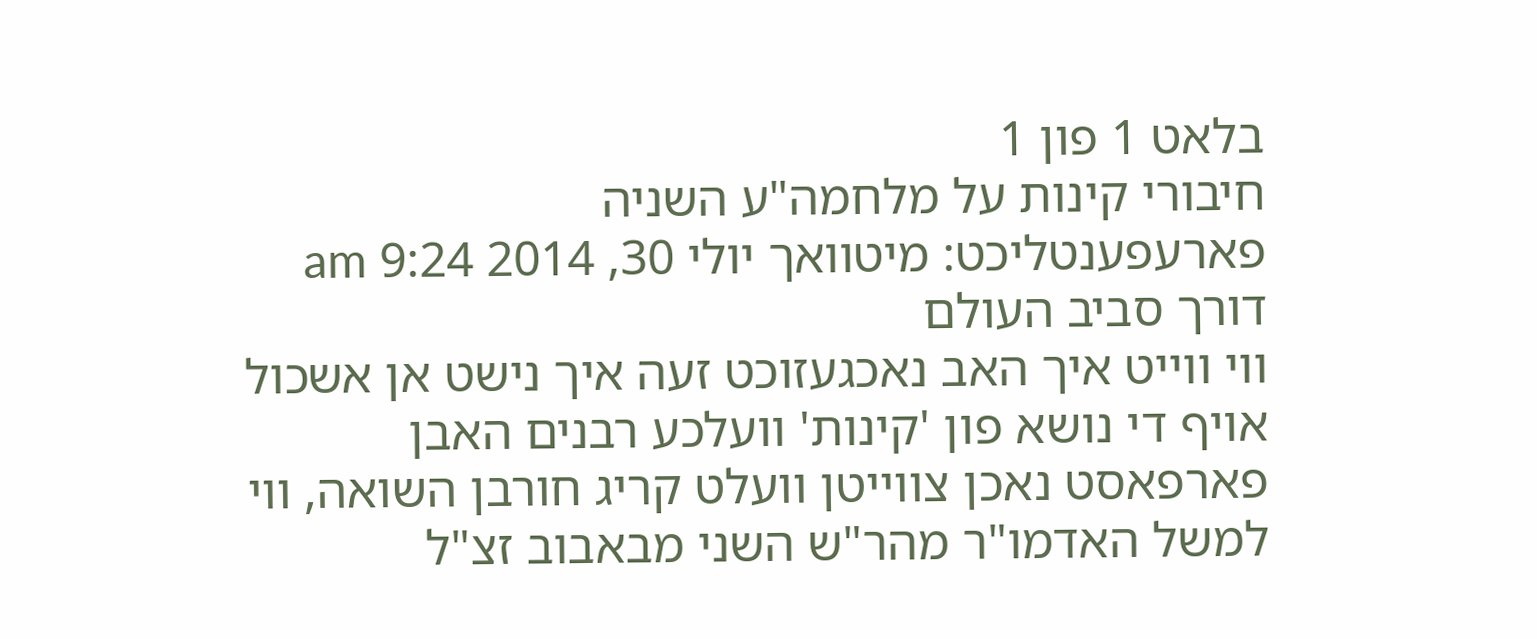בלאט 1 פון 1
חיבורי קינות על מלחמה"ע השניה
פארעפענטליכט: מיטוואך יולי 30, 2014 9:24 am
דורך סביב העולם
ווי ווייט איך האב נאכגעזוכט זעה איך נישט אן אשכול אויף די נושא פון 'קינות' וועלכע רבנים האבן פארפאסט נאכן צווייטן וועלט קריג חורבן השואה, ווי למשל האדמו"ר מהר"ש השני מבאבוב זצ"ל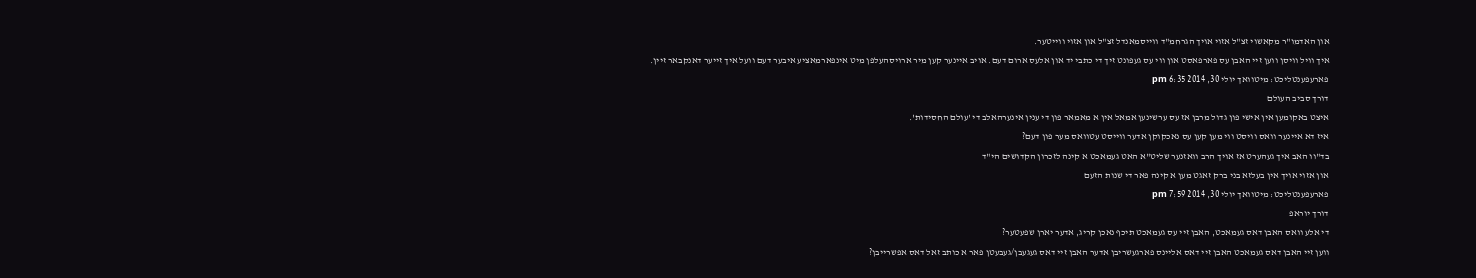און האדמו"ר מקאשוי זצ"ל אזוי אויך הגרחמ"ד ווייסמאנדל זצ"ל און אזוי ווייטער.
איך וויל וויסן ווען זיי האבן עס פארפאסט און ווי עס געפונט זיך די כתבי יד און אלעס ארום דעם. אויב איינער קען מיר ארויסהעלפן מיט אינפארמאציע איבער דעם וועל איך זייער דאנקבאר זיין.
פארעפענטליכט: מיטוואך יולי 30, 2014 6:35 pm
דורך סביב העולם
איצט באקומען אין אישי פון גדול מרבן אז עס ערשינען אמאל אין א מאמאר פון די ענין אינערהאלב די 'עולם החסידות'.
איז דא איינער וואס וויסט ווי מען קען עס נאכקוקן אדער ווייסט עטוואס מער פון דעם?
בד"וו האב איך געהערט אז אויך הרב וואזנער שליט"א האט געמאכט א קינה לזכרון הקדושים הי"ד
און אזוי אויך אין בעלזא בני ברק זאגט מען א קינה פאר די שנות הזעם
פארעפענטליכט: מיטוואך יולי 30, 2014 7:59 pm
דורך יוראפ
די אלע וואס האבן דאס געמאכט, האבן זיי עס געמאכט תיכף נאכן קריג, אדער יארן שפעטער?
ווען זיי האבן דאס געמאכט האבן זיי דאס אליינס פארגעשריבן אדער האבן זיי דאס געגעבן/געבעטן פאר א כותב זאל דאס אפשרייבן?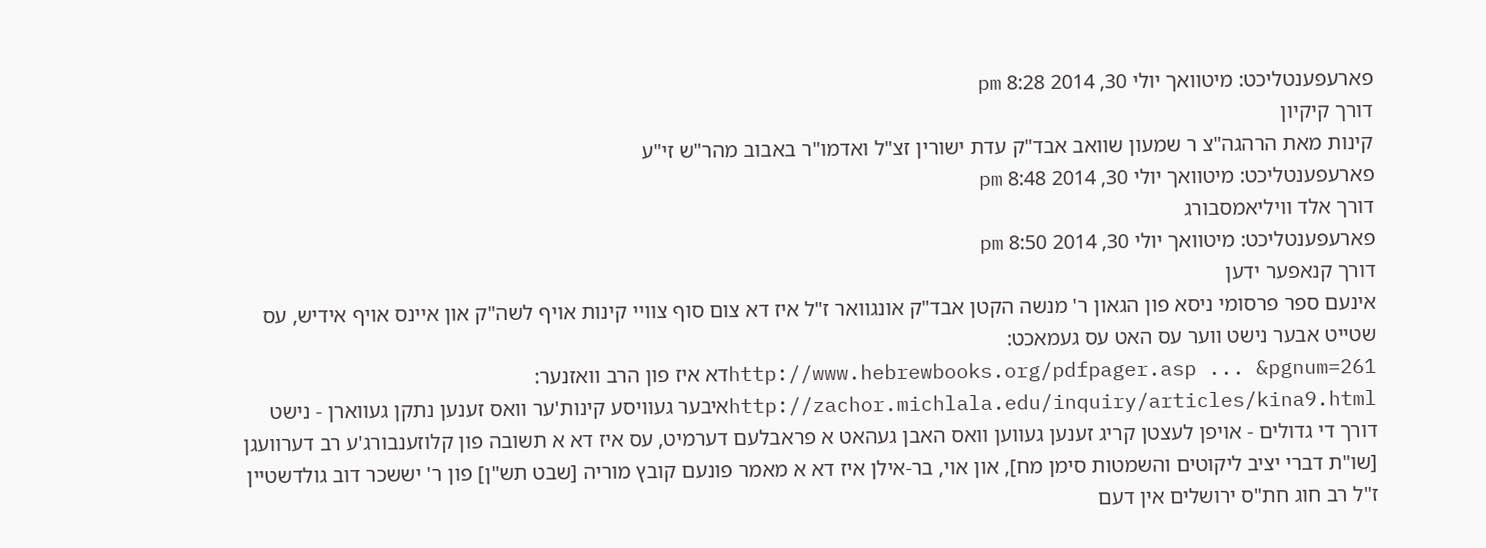פארעפענטליכט: מיטוואך יולי 30, 2014 8:28 pm
דורך קיקיון
קינות מאת הרהגה"צ ר שמעון שוואב אבד"ק עדת ישורין זצ"ל ואדמו"ר באבוב מהר"ש זי"ע
פארעפענטליכט: מיטוואך יולי 30, 2014 8:48 pm
דורך אלד וויליאמסבורג
פארעפענטליכט: מיטוואך יולי 30, 2014 8:50 pm
דורך קנאפער ידען
אינעם ספר פרסומי ניסא פון הגאון ר' מנשה הקטן אבד"ק אונגוואר ז"ל איז דא צום סוף צוויי קינות אויף לשה"ק און איינס אויף אידיש, עס שטייט אבער נישט ווער עס האט עס געמאכט:
http://www.hebrewbooks.org/pdfpager.asp ... &pgnum=261דא איז פון הרב וואזנער:
http://zachor.michlala.edu/inquiry/articles/kina9.htmlאיבער געוויסע קינות'ער וואס זענען נתקן געווארן - נישט דורך די גדולים - אויפן לעצטן קריג זענען געווען וואס האבן געהאט א פראבלעם דערמיט, עס איז דא א תשובה פון קלוזענבורג'ע רב דערוועגן [שו"ת דברי יציב ליקוטים והשמטות סימן מח], און אוי, בר-אילן איז דא א מאמר פונעם קובץ מוריה [שבט תש"ן] פון ר' יששכר דוב גולדשטיין ז"ל רב חוג חת"ס ירושלים אין דעם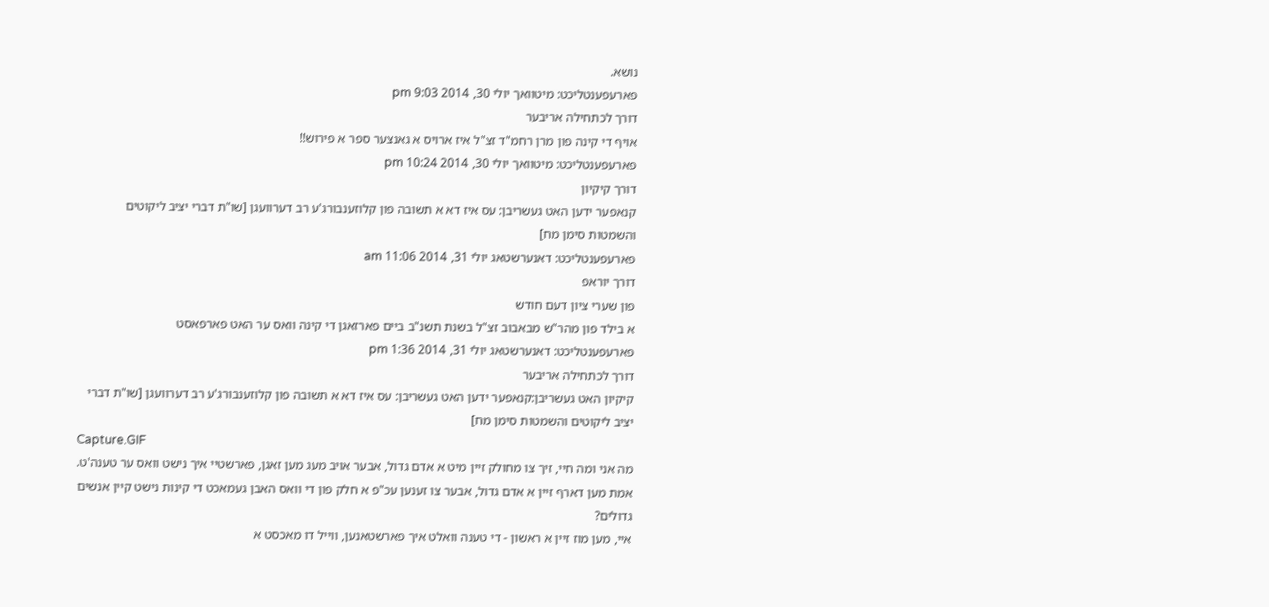נושא.
פארעפענטליכט: מיטוואך יולי 30, 2014 9:03 pm
דורך לכתחילה אריבער
אויף די קינה פון מרן רחמ"ד זצ"ל איז ארויס א גאנצער ספר א פירוש!!
פארעפענטליכט: מיטוואך יולי 30, 2014 10:24 pm
דורך קיקיון
קנאפער ידען האט געשריבן: עס איז דא א תשובה פון קלוזענבורג'ע רב דערוועגן [שו"ת דברי יציב ליקוטים והשמטות סימן מח]
פארעפענטליכט: דאנערשטאג יולי 31, 2014 11:06 am
דורך יוראפ
פון שערי ציון דעם חודש
א בילד פון מהר"ש מבאבוב זצ"ל בשנת תשנ"ב ביים פארזאגן די קינה וואס ער האט פארפאסט
פארעפענטליכט: דאנערשטאג יולי 31, 2014 1:36 pm
דורך לכתחילה אריבער
קיקיון האט געשריבן:קנאפער ידען האט געשריבן: עס איז דא א תשובה פון קלוזענבורג'ע רב דערוועגן [שו"ת דברי יציב ליקוטים והשמטות סימן מח]
Capture.GIF
מה אני ומה חיי, זיך צו מחולק זיין מיט א אדם גדול, אבער אויב מעג מען זאגן, פארשטיי איך נישט וואס ער טענה'ט. אמת מען דארף זיין א אדם גדול, אבער צו זענען עכ"פ א חלק פון די וואס האבן געמאכט די קינות נישט קיין אנשים גדולים?
איי, מען מוז זיין א ראשון - די טענה וואלט איך פארשטאנען, ווייל דו מאכסט א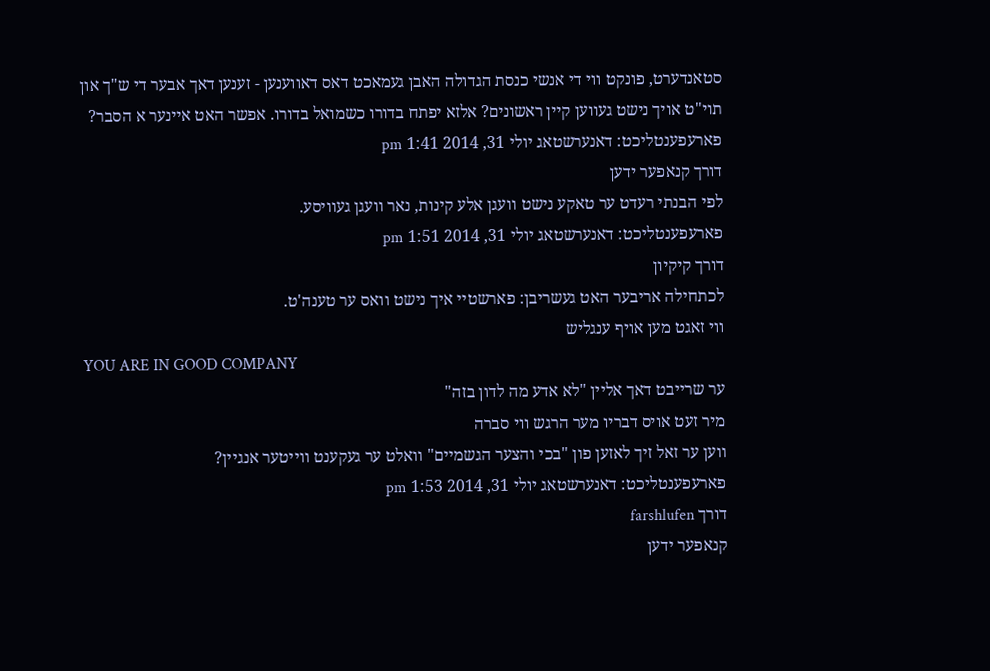סטאנדערט, פונקט ווי די אנשי כנסת הגדולה האבן געמאכט דאס דאווענען - זענען דאך אבער די ש"ך און תוי"ט אויך נישט געווען קיין ראשונים? אלזא יפתח בדורו כשמואל בדורו. אפשר האט איינער א הסבר?
פארעפענטליכט: דאנערשטאג יולי 31, 2014 1:41 pm
דורך קנאפער ידען
לפי הבנתי רעדט ער טאקע נישט וועגן אלע קינות, נאר וועגן געוויסע.
פארעפענטליכט: דאנערשטאג יולי 31, 2014 1:51 pm
דורך קיקיון
לכתחילה אריבער האט געשריבן: פארשטיי איך נישט וואס ער טענה'ט.
ווי זאגט מען אויף ענגליש
YOU ARE IN GOOD COMPANY
ער שרייבט דאך אליין "לא אדע מה לדון בזה"
מיר זעט אויס דבריו מער הרגש ווי סברה
ווען ער זאל זיך לאזען פון "בכי והצער הגשמיים" וואלט ער געקענט ווייטער אנגיין?
פארעפענטליכט: דאנערשטאג יולי 31, 2014 1:53 pm
דורך farshlufen
קנאפער ידען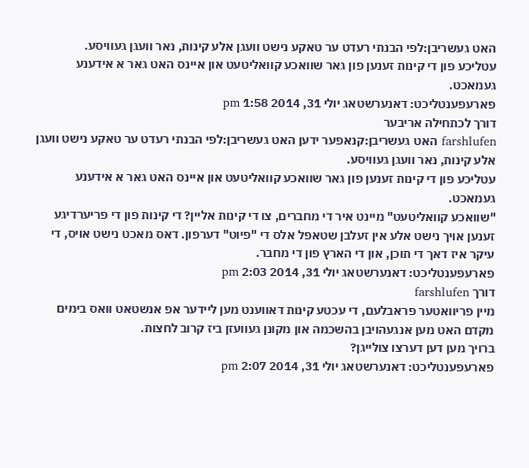האט געשריבן:לפי הבנתי רעדט ער טאקע נישט וועגן אלע קינות, נאר וועגן געוויסע.
עטליכע פון די קינות זענען פון גאר שוואכע קוואליטעט און איינס האט גאר א אידענע געמאכט.
פארעפענטליכט: דאנערשטאג יולי 31, 2014 1:58 pm
דורך לכתחילה אריבער
farshlufen האט געשריבן:קנאפער ידען האט געשריבן:לפי הבנתי רעדט ער טאקע נישט וועגן אלע קינות, נאר וועגן געוויסע.
עטליכע פון די קינות זענען פון גאר שוואכע קוואליטעט און איינס האט גאר א אידענע געמאכט.
"שוואכע קוואליטעט" מיינט איר די מחברים, צו די קינות אליין? די קינות פון די פריערדיגע זענען אויך נישט אלע אין זעלבן שטאפל אלס די "פיוט" דערפון. דאס מאכט נישט אויס, די עיקר איז דאך די תוכן, און די הארץ פון די מחבר.
פארעפענטליכט: דאנערשטאג יולי 31, 2014 2:03 pm
דורך farshlufen
מיין פריוואטער פראבלעם, די עכטע קינות דאווענט מען ליידער אפ אנשטאט וואס בימים מקדם האט מען אנגעהויבן בהשכמה און מקונן געוועזן ביז קרוב לחצות.
ברויך מען דען דערצו צולייגן?
פארעפענטליכט: דאנערשטאג יולי 31, 2014 2:07 pm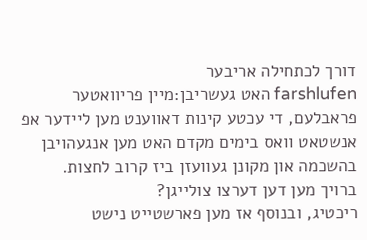דורך לכתחילה אריבער
farshlufen האט געשריבן:מיין פריוואטער פראבלעם, די עכטע קינות דאווענט מען ליידער אפ אנשטאט וואס בימים מקדם האט מען אנגעהויבן בהשכמה און מקונן געוועזן ביז קרוב לחצות.
ברויך מען דען דערצו צולייגן?
ריכטיג, ובנוסף אז מען פארשטייט נישט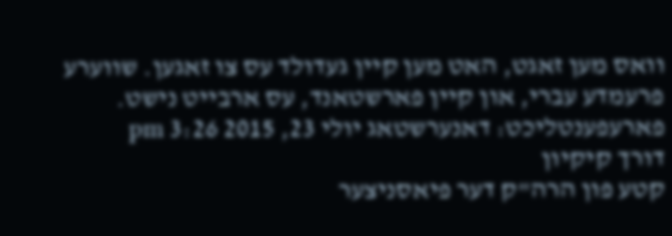וואס מען זאגט, האט מען קיין געדולד עס צו זאגען. שווערע פרעמדע עברי, און קיין פארשטאנד, עס ארבייט נישט.
פארעפענטליכט: דאנערשטאג יולי 23, 2015 3:26 pm
דורך קיקיון
קטע פון הרה"ק דער פיאסניצער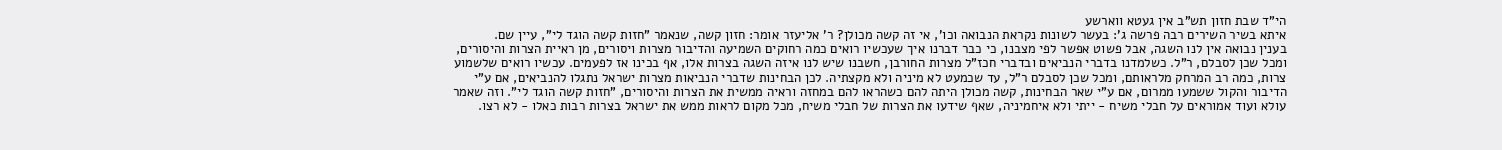הי"ד שבת חזון תש"ב אין געטא ווארשע
איתא בשיר השירים רבה פרשה ג': בעשר לשונות נקראת הנבואה וכו', אי זה קשה מכולן? ר' אליעזר אומר: חזון קשה, שנאמר "חזות קשה הוגד לי", עיין שם.
בענין נבואה אין לנו השגה, אבל פשוט אפשר לפי מצבנו, כי כבר דברנו איך שעכשיו רואים כמה רחוקים השמיעה והדיבור מצרות ויסורים, מן ראיית הצרות והיסורים, ומכל שכן לסבלם, ר"ל. כשלמדנו בדברי הנביאים ובדברי חכז"ל מצרות החורבן, חשבנו שיש לנו איזה השגה בצרות אלו, אף בכינו אז לפעמים. עכשיו רואים שלשמוע צרות, כמה רב המרחק מלראותם, ומכל שכן לסבלם ר"ל, עד שכמעט לא מיניה ולא מקצתיה. לכן הבחינות שדברי הנביאות מצרות ישראל נתגלו להנביאים, אם ע"י הדיבור והקול ששמעו ממרום, אם ע"י שאר הבחינות, קשה מכולן היתה להם כשהראו להם במחזה וראיה ממשית את הצרות והיסורים, "חזות קשה הוגד לי". וזה שאמר עולא ועוד אמוראים על חבלי משיח - ייתי ולא איחמיניה, שאף שידעו את הצרות של חבלי משיח, מכל מקום לראות ממש את ישראל בצרות רבות כאלו - לא רצו.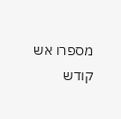מספרו אש קודש